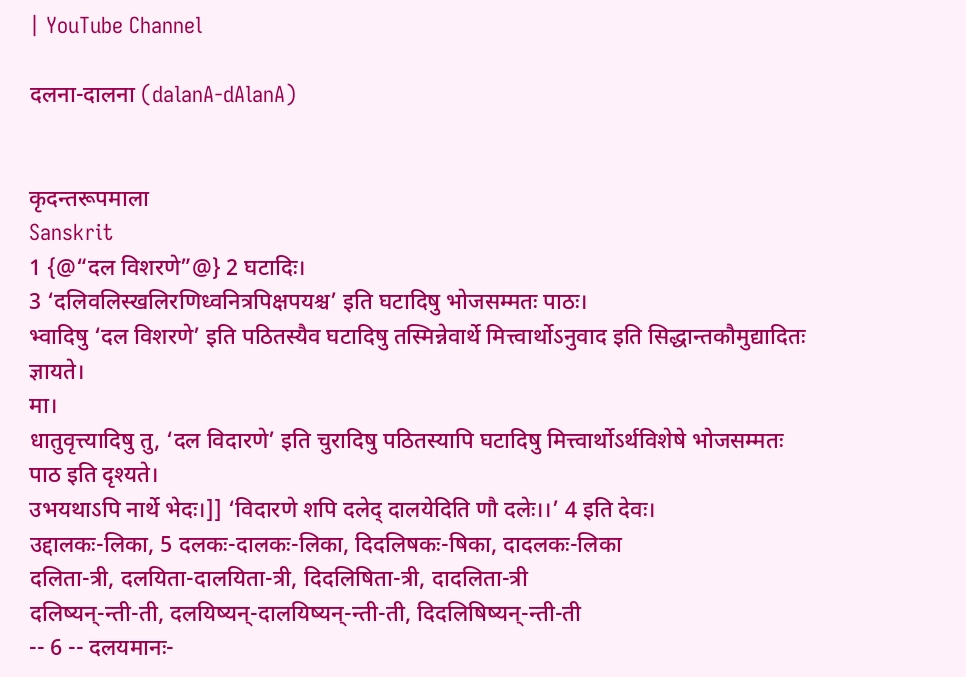| YouTube Channel

दलना-दालना (dalanA-dAlanA)


कृदन्तरूपमाला
Sanskrit
1 {@“दल विशरणे”@} 2 घटादिः।
3 ‘दलिवलिस्खलिरणिध्वनित्रपिक्षपयश्च’ इति घटादिषु भोजसम्मतः पाठः।
भ्वादिषु ‘दल विशरणे’ इति पठितस्यैव घटादिषु तस्मिन्नेवार्थे मित्त्वार्थोऽनुवाद इति सिद्धान्तकौमुद्यादितः ज्ञायते।
मा।
धातुवृत्त्यादिषु तु, ‘दल विदारणे’ इति चुरादिषु पठितस्यापि घटादिषु मित्त्वार्थोऽर्थविशेषे भोजसम्मतः पाठ इति दृश्यते।
उभयथाऽपि नार्थे भेदः।]] ‘विदारणे शपि दलेद् दालयेदिति णौ दलेः।।’ 4 इति देवः।
उद्दालकः-लिका, 5 दलकः-दालकः-लिका, दिदलिषकः-षिका, दादलकः-लिका
दलिता-त्री, दलयिता-दालयिता-त्री, दिदलिषिता-त्री, दादलिता-त्री
दलिष्यन्-न्ती-ती, दलयिष्यन्-दालयिष्यन्-न्ती-ती, दिदलिषिष्यन्-न्ती-ती
-- 6 -- दलयमानः-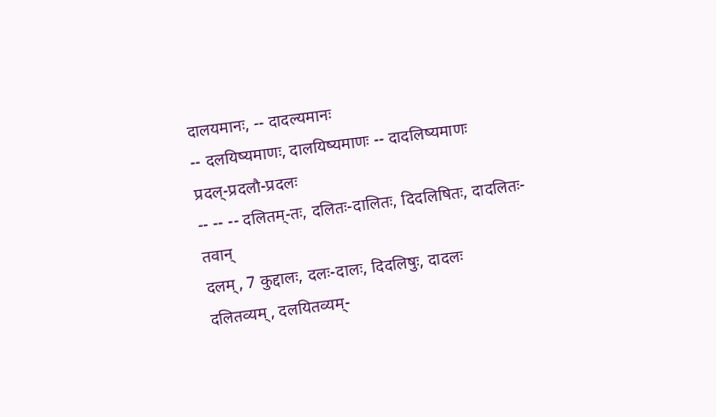दालयमानः, -- दादल्यमानः
-- दलयिष्यमाणः, दालयिष्यमाणः -- दादलिष्यमाणः
प्रदल्-प्रदलौ-प्रदलः
-- -- -- दलितम्-तः, दलितः-दालितः, दिदलिषितः, दादलितः-तवान्
दलम्, 7 कुद्दालः, दलः-दालः, दिदलिषुः, दादलः
दलितव्यम्, दलयितव्यम्-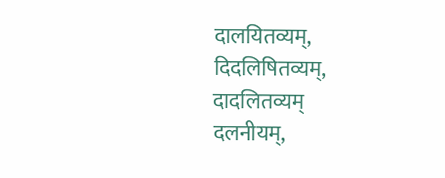दालयितव्यम्, दिदलिषितव्यम्, दादलितव्यम्
दलनीयम्,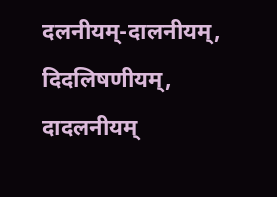दलनीयम्-दालनीयम्, दिदलिषणीयम्, दादलनीयम्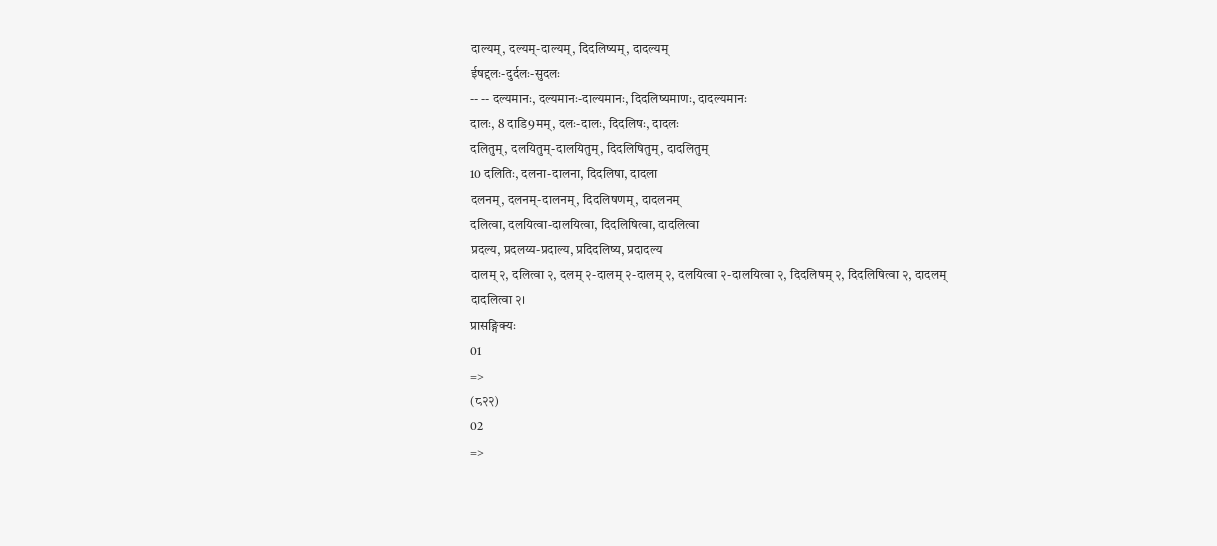दाल्यम्, दल्यम्-दाल्यम्, दिदलिष्यम्, दादल्यम्
ईषद्दलः-दुर्दलः-सुदलः
-- -- दल्यमानः, दल्यमानः-दाल्यमानः, दिदलिष्यमाणः, दादल्यमानः
दालः, 8 दाडि9मम्, दलः-दालः, दिदलिषः, दादलः
दलितुम्, दलयितुम्-दालयितुम्, दिदलिषितुम्, दादलितुम्
10 दलितिः, दलना-दालना, दिदलिषा, दादला
दलनम्, दलनम्-दालनम्, दिदलिषणम्, दादलनम्
दलित्वा, दलयित्वा-दालयित्वा, दिदलिषित्वा, दादलित्वा
प्रदल्य, प्रदलय्य-प्रदाल्य, प्रदिदलिष्य, प्रदादल्य
दालम् २, दलित्वा २, दलम् २-दालम् २-दालम् २, दलयित्वा २-दालयित्वा २, दिदलिषम् २, दिदलिषित्वा २, दादलम्
दादलित्वा २।
प्रासङ्गिक्यः
01
=>
(८२२)
02
=>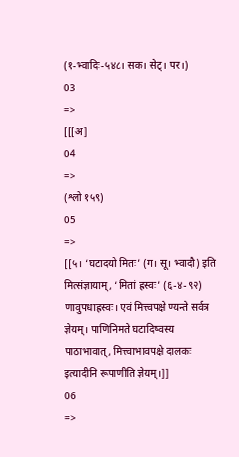(१-भ्वादिः-५४८। सक। सेट्। पर।)
03
=>
[[[अ]
04
=>
(श्लो १५९)
05
=>
[[५। ‘घटादयो मितः’ (ग। सू। भ्वादौ) इति मित्संज्ञायाम्, ‘मितां ह्रस्वः’ (६-४-९२) णावुपधाह्रस्वः। एवं मित्त्वपक्षे ण्यन्ते सर्वत्र ज्ञेयम्। पाणिनिमते घटादिष्वस्य पाठाभावात्, मित्त्वाभावपक्षे दालकः इत्यादीनि रूपाणीति ज्ञेयम्।]]
06
=>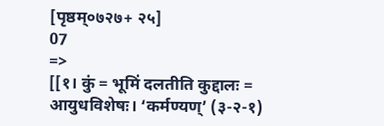[पृष्ठम्०७२७+ २५]
07
=>
[[१। कुं = भूमिं दलतीति कुद्दालः = आयुधविशेषः। ‘कर्मण्यण्’ (३-२-१)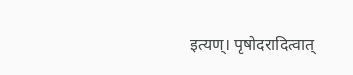इत्यण्। पृषोदरादित्वात्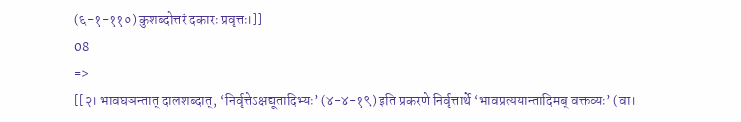(६-१-११०) कुशब्दोत्तरं दकारः प्रवृत्तः।]]
08
=>
[[२। भावघञन्तात् दालशब्दात्, ‘निर्वृत्तेऽक्षद्यूतादिभ्यः’ (४-४-१९) इति प्रकरणे निर्वृत्तार्थे ‘भावप्रत्ययान्तादिमब् वक्तव्यः’ (वा।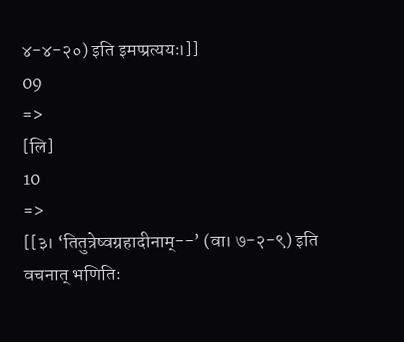४-४-२०) इति इमप्प्रत्ययः।]]
09
=>
[लि]
10
=>
[[३। ‘तितुत्रेष्वग्रहादीनाम्--’ (वा। ७-२-९) इति वचनात् भणितिः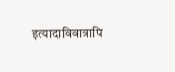इत्यादाविवात्रापि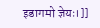इडागमो ज्ञेयः।]]